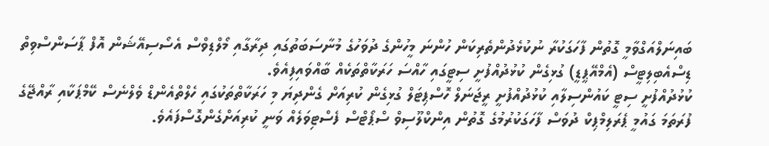ބައިނަލްއަގްވާމީ ގޮތުން ފާހަގަކުރާ ނުކުޅެދުންތެރިކަން ހުންނަ މީހުންގެ ދުވަހުގެ މުނާސަބަތުގައި ދިރާގާއި މޯލްޑިވްސް އެސޯސިއޭޝަން އޮފް ޕާސަންސްވިތް ޑިސްއެބިލިޓީސް (އެމްއޭޕީޑީ) ގުޅިގެން ކުޅުދުއްފުށީ ސިޓީގައި ހާއްސަ ހަރަކާތްތަކެއް ބާއްވައިފިއެވެ.
ކުޅުދުއްފުށީ ސިޓީ ކައުންސިލާއި ކުޅުދުއްފުށީ ރީޖަނަލް ހޮސްޕިޓަލް ގުޅިގެން ކުރިއަށް ގެންދިޔަ މި ހަރަކާތްތަކުގައި ހެލްތްއެންޑް ވެލްނެސް ކޭމްޕަކާއި ރާއްޖޭގެ ފުރަތަމަ ގައުމީ ޕެރަލިމްޕިކް ދުވަސް ފާހަގަކުރުމުގެ ގޮތުން އިންކްލޫސިވް ސްޕޯޓްސް ފެސްޓިވަލެއް ވަނީ ކުރިއަށްގެންގޮސްފައެވެ.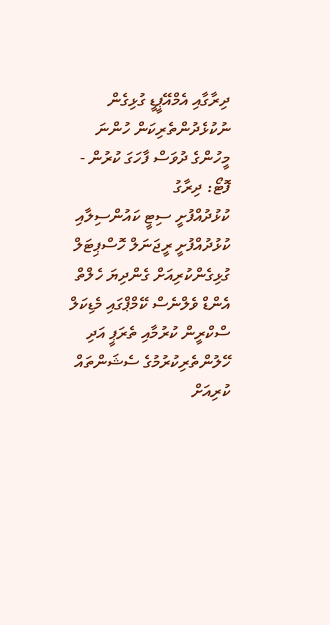ދިރާގާއި އެމްއޭޕީޑީ ގުޅިގެން ނުކުޅެދުންތެރިކަން ހުންނަ މީހުންގެ ދުވަސް ފާހަގަ ކުރުން - ފޮޓޯ: ދިރާގު
ކުޅުދުއްފުށީ ސިޓީ ކައުންސިލާއި ކުޅުދުއްފުށީ ރީޖަނަލް ހޮސްޕިޓަލް ގުޅިގެންކުރިއަށް ގެންދިޔަ ހެލްތް އެންޑް ވެލްނެސް ކޭމްޕްގައި މެޑިކަލް ސްކްރީން ކުރުމާއި ތެރަޕީ އަދި ހޭލުންތެރިކުރުމުގެ ސެޝަންތައް ކުރިއަށް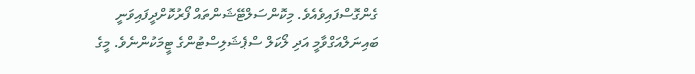ގެންގޮސްފައިވެއެވެ. މިކޮންސަލްޓޭޝަންތައް ފޯރުކޮށްދީފައިވަނީ ބައިނަލްއަގްވާމީ އަދި ލޯކަލް ސްޕެޝަލިސްޓުންގެ ޓީމަކުންނެވެ. މީގެ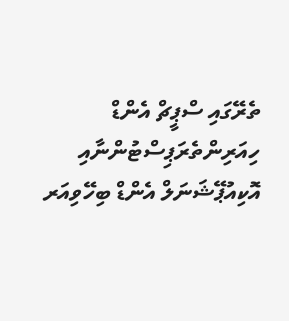ތެރޭގައި ސްޕީޗް އެންޑް ހިއަރިންތެރަޕިސްޓުންނާއި އޮކިއުޕޭޝަނަލް އެންޑް ބިހޭވިއަރ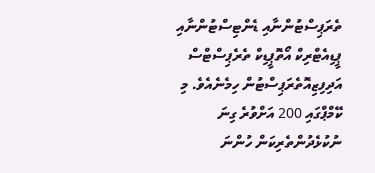ތެރަޕިސްޓުންނާއި ޑެންޓިސްޓުންނާއި ޕީޑިއެޓްރިކް އޯތޮޕީޑިކް ތެރެޕިސްޓްސް އަދިފިޒިއޮތެރަޕިސްޓުން ހިމެނެއެވެ. މި ކޭމްޕްގައި 200 އަށްވުރެ ގިނަ ނުކުޅެދުންތެރިކަން ހުންނަ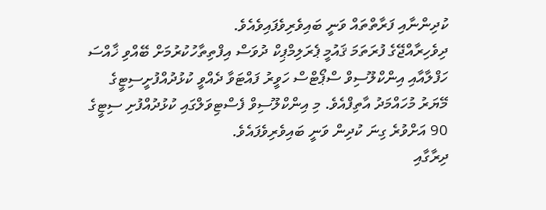ކުދިންނާއި ފަރާތްތައް ވަނީ ބައިވެރިވެފައިވެއެވެ.
ދިވެހިރާއްޖޭގެ ފުރަތަމަ ޤައުމީ ޕެރަލިމްޕިކް ދުވަސް އިފްތިތާހުކުރުމަށް ބޭއްވި ޚާއްސަ ހަފްލާއާއި އިންކްލޫސިވް ސްޕޯޓްސް ހަވީރު ފައްޓަވާ ދެއްވީ ކުޅުދުއްފުށީސިޓީގެ މޭޔަރު މުހައްމަދު އާތިފްއެވެ. މި އިންކްލޫސިވް ފެސްޓިވަލްގައި ކުޅުދުއްފުށި ސިޓީގެ 90 އަށްވުރެ ގިނަ ކުދިން ވަނީ ބައިވެރިވެފައެވެ.
ދިރާގާއި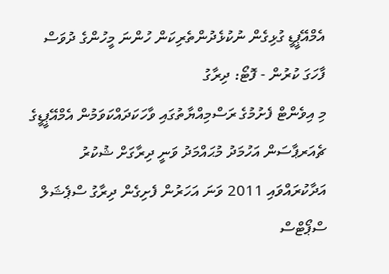އެމްއޭޕީޑީ ގުޅިގެން ނުކުޅެދުންތެރިކަން ހުންނަ މީހުންގެ ދުވަސް ފާހަގަ ކުރުން - ފޮޓޯ: ދިރާގު
މި އިވެންޓް ފެށުމުގެ ރަސްމިއްޔާތުގައި ވާހަކަދައްކަވަމުން އެމްއޭޕީޑީގެ ޗެއަރޕާސަން އަހުމަދު މުޙައްމަދު ވަނީ ދިރާގަށް ޝުކުރު އަދާކުރައްވައި 2011 ވަނަ އަހަރުން ފެށިގެން ދިރާގު ސްޕެޝަލް ސްޕޯޓްސް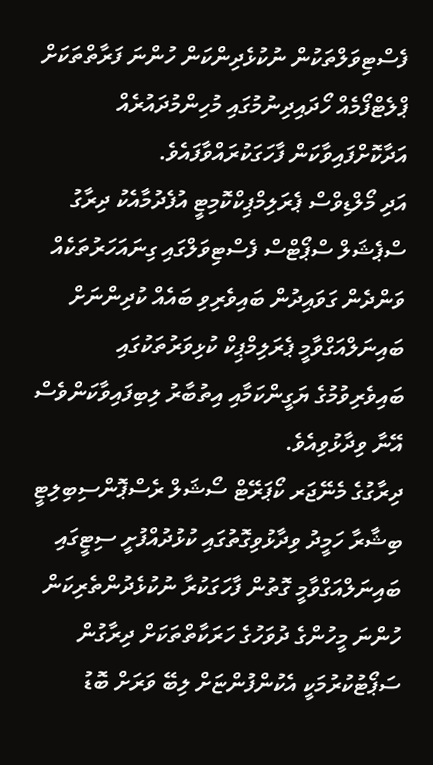ފެސްޓިވަލްތަކުން ނުކުޅެދިންކަން ހުންނަ ފަރާތްތަކަށް ޕްލެޓްފޯމެއް ހޯދައިދިނުމުގައި މުހިންމުދައުރެއް އަދާކޮށްފައިވާކަން ފާހަގަކުރައްވާފައެވެ.
އަދި މޯލްޑިވްސް ޕެރަލިމްޕިކްކޮމިޓީ އުފެދުމާއެކު ދިރާގު ސްޕެޝަލް ސްޕޯޓްސް ފެސްޓިވަލްގައި ގިނައަހަރުތަކެއް ވަންދެން ގަވައިދުން ބައިވެރިވި ބައެއް ކުދިންނަށް ބައިނަލްއަގްވާމީ ޕެރަލިމްޕިކް ކުޅިވަރުތަކުގައި ބައިވެރިވުމުގެ ޔަގީންކަމާއި އިތުބާރު ލިބިފައިވާކަންވެސް އޭނާ ވިދާޅުވިއެވެ.
ދިރާގުގެ މެނޭޖަރ ކޯޕަރޭޓް ސޯޝަލް ރެސްޕޮންސިބިލިޓީ ބިޝާރާ ހަމީދު ވިދާޅުވިގޮތުގައި ކުޅުދުއްފުށީ ސިޓީގައި ބައިނަލްއަގްވާމީ ގޮތުން ފާހަގަކުރާ ނުކުޅެދުންތެރިކަން ހުންނަ މީހުންގެ ދުވަހުގެ ހަރަކާތްތަކަށް ދިރާގުން ސަޕޯޓުކުރުމަކީ އެކުންފުންޏަށް ލިބޭ ވަރަށް ބޮޑު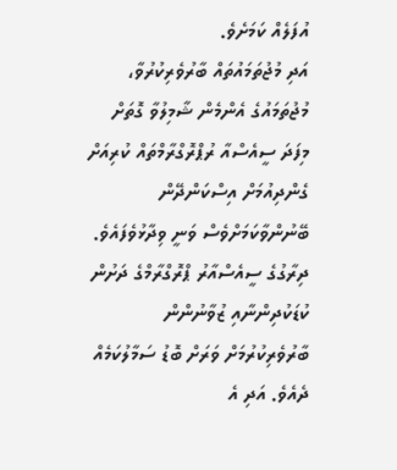އުފަލެއް ކަމަށެވެ.
އަދި މުޖުތަމައުތައް ބާރުވެރިކުރުވާ، މުޖުތަމައުގެ އެންމެން ޝާމިލުވާ ގޮތަށް މިފަދަ ސީއެސްއާ ރުޕްރޮގްރާމްތައް ކުރިއަށް ގެންދިއުމަށް އިސްކަންދޭން ބޭނުންވާކަމަށްވެސް ވަނީ ވިދާޅުވެފައެވެ.
ދިރާގުގެ ސީއެސްއާރު ޕްރޮގްރާމްގެ ދަށުން ކުޑަކުދިންނާއި ޒުވާނުންން ބާރުވެރިކުރުމަށް ވަރަށް ބޮޑު ސަމާލުކަމެއް ދެއެވެ. އަދި އެ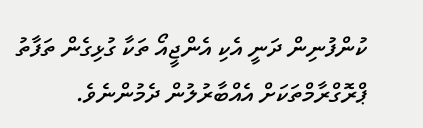ކުންފުނިން ދަނީ އެކި އެންޖީއޯ ތަކާ ގުޅިގެން ތަފާތު ޕްރޮގްރާމްތަކަށް އެއްބާރުލުން ދެމުންނެވެ.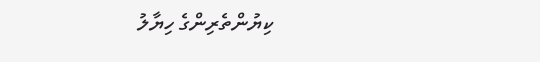ކިޔުންތެރިންގެ ހިޔާލު